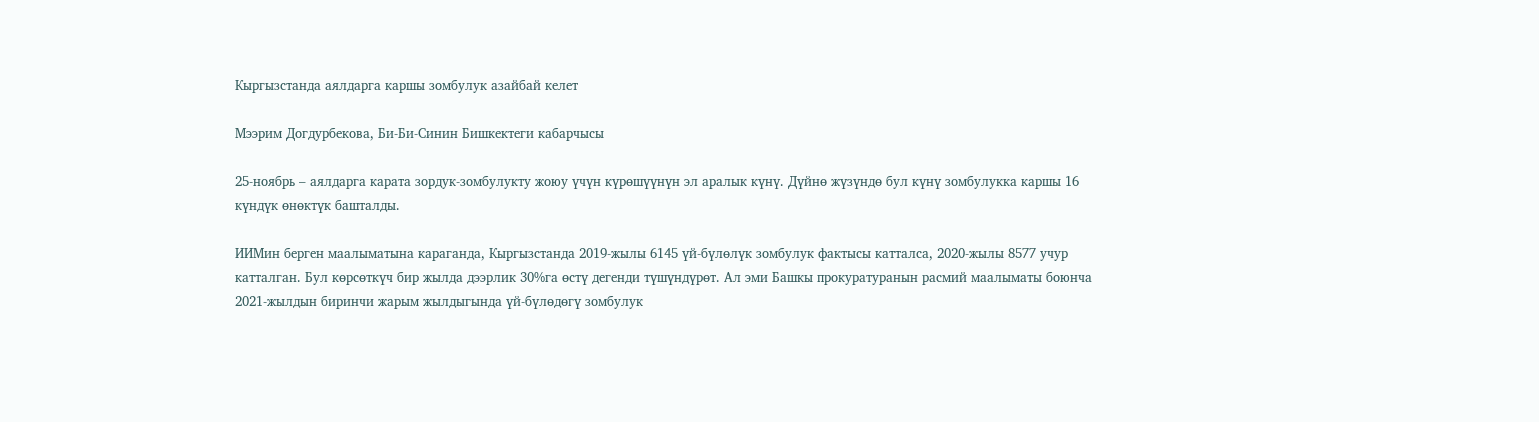Кыргызстанда аялдарга каршы зомбулук азайбай келет

Мээрим Догдурбекова, Би-Би-Синин Бишкектеги кабарчысы

25-ноябрь – аялдарга карата зордук-зомбулукту жоюу үчүн күрөшүүнүн эл аралык күнү. Дүйнө жүзүндө бул күнү зомбулукка каршы 16 күндүк өнөктүк башталды.

ИИМин берген маалыматына караганда, Кыргызстанда 2019-жылы 6145 үй-бүлөлүк зомбулук фактысы катталса, 2020-жылы 8577 учур катталган. Бул көрсөткүч бир жылда дээрлик 30%га өстү дегенди түшүндүрөт. Ал эми Башкы прокуратуранын расмий маалыматы боюнча 2021-жылдын биринчи жарым жылдыгында үй-бүлөдөгү зомбулук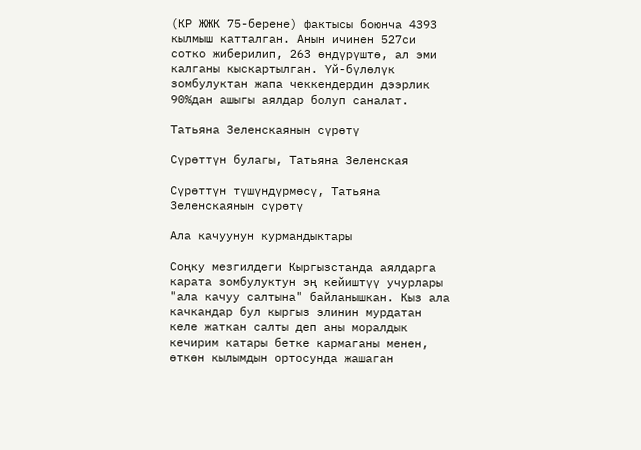(КР ЖЖК 75-берене) фактысы боюнча 4393 кылмыш катталган. Анын ичинен 527си сотко жиберилип, 263 өндүрүштө, ал эми калганы кыскартылган. Үй-бүлөлүк зомбулуктан жапа чеккендердин дээрлик 90%дан ашыгы аялдар болуп саналат.

Татьяна Зеленскаянын сүрөтү

Сүрөттүн булагы, Татьяна Зеленская

Сүрөттүн түшүндүрмөсү, Татьяна Зеленскаянын сүрөтү

Ала качуунун курмандыктары

Соңку мезгилдеги Кыргызстанда аялдарга карата зомбулуктун эң кейиштүү учурлары "ала качуу салтына" байланышкан. Кыз ала качкандар бул кыргыз элинин мурдатан келе жаткан салты деп аны моралдык кечирим катары бетке кармаганы менен, өткөн кылымдын ортосунда жашаган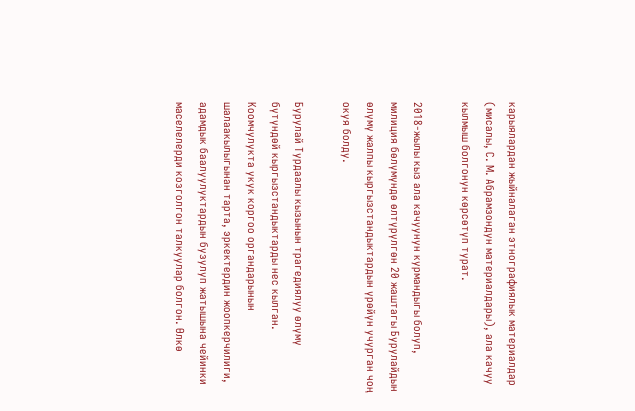карыялардан жыйналаган этнографиялык материалдар (мисалы, С. М. Абрамзондун материалдары), ала качуу кылмыш болгонун көрсөтүп турат.

2018-жылы кыз ала качуунун курмандыгы болуп, милиция бөлүмүндө өлтүрүлгөн 20 жаштагы Бурулайдын өлүмү жалпы кыргызстандыктардын үрөйүн учурган чоң окуя болду.

Бурулай Турдаалы кызынын трагедиялуу өлүмү бүтүндөй кыргызстандыктарды нес кылган. Коомчулукта укук коргоо органдарынын шалаакылыгынан тарта, эркектердин жоопкерчилиги, адамдык баалуулуктардын бузулуп жатышына чейинки маселелерди козголгон талкуулар болгон. Өлкө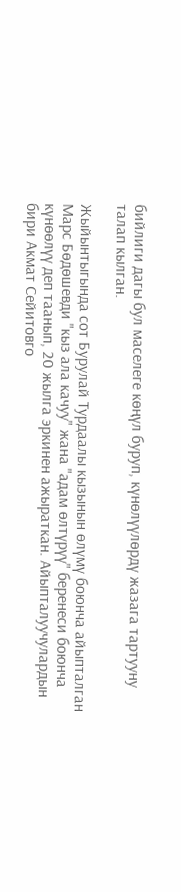бийлиги дагы бул маселеге көңүл буруп, күнөлүүлөрдү жазага тартууну талап кылган.

Жыйынтыгында сот Бурулай Турдаалы кызынын өлүмү боюнча айыпталган Марс Бөдөшевди "кыз ала качуу" жана "адам өлтүрүү" беренеси боюнча күнөөлүү деп таанып, 20 жылга эркинен ажыраткан. Айыпталуучулардын бири Акмат Сейитовго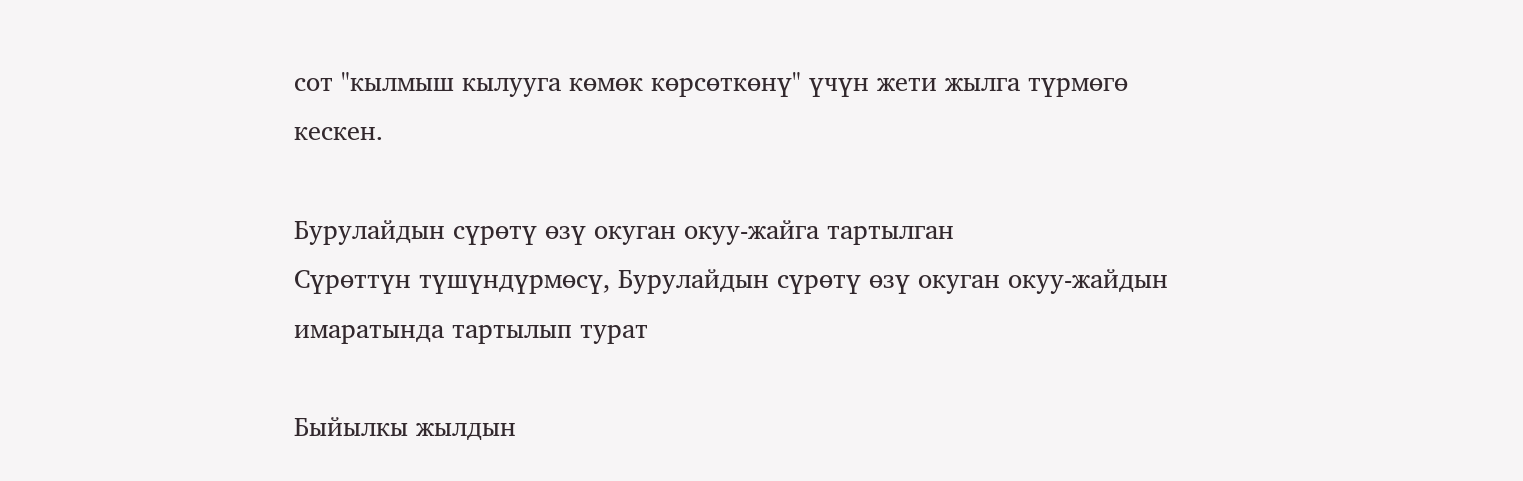сот "кылмыш кылууга көмөк көрсөткөнү" үчүн жети жылга түрмөгө кескен.

Бурулайдын сүрөтү өзү окуган окуу-жайга тартылган
Сүрөттүн түшүндүрмөсү, Бурулайдын сүрөтү өзү окуган окуу-жайдын имаратында тартылып турат

Быйылкы жылдын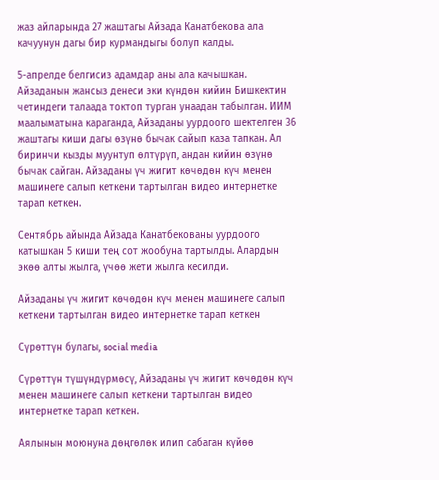жаз айларында 27 жаштагы Айзада Канатбекова ала качуунун дагы бир курмандыгы болуп калды.

5-апрелде белгисиз адамдар аны ала качышкан. Айзаданын жансыз денеси эки күндөн кийин Бишкектин четиндеги талаада токтоп турган унаадан табылган. ИИМ маалыматына караганда, Айзаданы уурдоого шектелген 36 жаштагы киши дагы өзүнө бычак сайып каза тапкан. Ал биринчи кызды муунтуп өлтүрүп, андан кийин өзүнө бычак сайган. Айзаданы үч жигит көчөдөн күч менен машинеге салып кеткени тартылган видео интернетке тарап кеткен.

Сентябрь айында Айзада Канатбекованы уурдоого катышкан 5 киши тең сот жообуна тартылды. Алардын экөө алты жылга, үчөө жети жылга кесилди.

Айзаданы үч жигит көчөдөн күч менен машинеге салып кеткени тартылган видео интернетке тарап кеткен

Сүрөттүн булагы, social media

Сүрөттүн түшүндүрмөсү, Айзаданы үч жигит көчөдөн күч менен машинеге салып кеткени тартылган видео интернетке тарап кеткен.

Аялынын моюнуна дөңгөлөк илип сабаган күйөө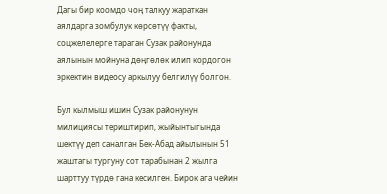Дагы бир коомдо чоң талкуу жараткан аялдарга зомбулук көрсөтүү факты, соцжелелерге тараган Сузак районунда аялынын мойнуна дөңгөлөк илип кордогон эркектин видеосу аркылуу белгилүү болгон.

Бул кылмыш ишин Сузак районунун милициясы териштирип, жыйынтыгында шектүү деп саналган Бек-Абад айылынын 51 жаштагы тургуну сот тарабынан 2 жылга шарттуу түрдө гана кесилген. Бирок ага чейин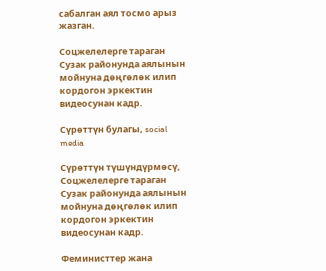сабалган аял тосмо арыз жазган.

Соцжелелерге тараган Сузак районунда аялынын мойнуна дөңгөлөк илип кордогон эркектин видеосунан кадр.

Сүрөттүн булагы, social media

Сүрөттүн түшүндүрмөсү, Соцжелелерге тараган Сузак районунда аялынын мойнуна дөңгөлөк илип кордогон эркектин видеосунан кадр.

Феминисттер жана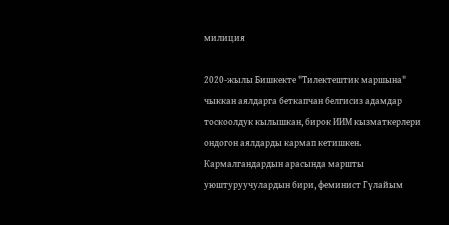милиция

2020-жылы Бишкекте "Тилектештик маршына" чыккан аялдарга беткапчан белгисиз адамдар тоскоолдук кылышкан, бирок ИИМ кызматкерлери ондогон аялдарды кармап кетишкен. Кармалгандардын арасында маршты уюштуруучулардын бири, феминист Гүлайым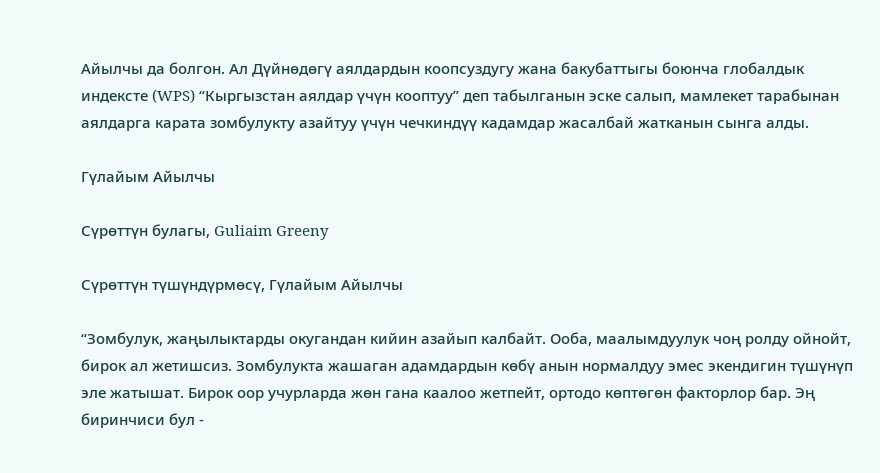Айылчы да болгон. Ал Дүйнөдөгү аялдардын коопсуздугу жана бакубаттыгы боюнча глобалдык индексте (WPS) “Кыргызстан аялдар үчүн кооптуу” деп табылганын эске салып, мамлекет тарабынан аялдарга карата зомбулукту азайтуу үчүн чечкиндүү кадамдар жасалбай жатканын сынга алды.

Гүлайым Айылчы

Сүрөттүн булагы, Guliaim Greeny

Сүрөттүн түшүндүрмөсү, Гүлайым Айылчы

“Зомбулук, жаңылыктарды окугандан кийин азайып калбайт. Ооба, маалымдуулук чоң ролду ойнойт, бирок ал жетишсиз. Зомбулукта жашаган адамдардын көбү анын нормалдуу эмес экендигин түшүнүп эле жатышат. Бирок оор учурларда жөн гана каалоо жетпейт, ортодо көптөгөн факторлор бар. Эң биринчиси бул -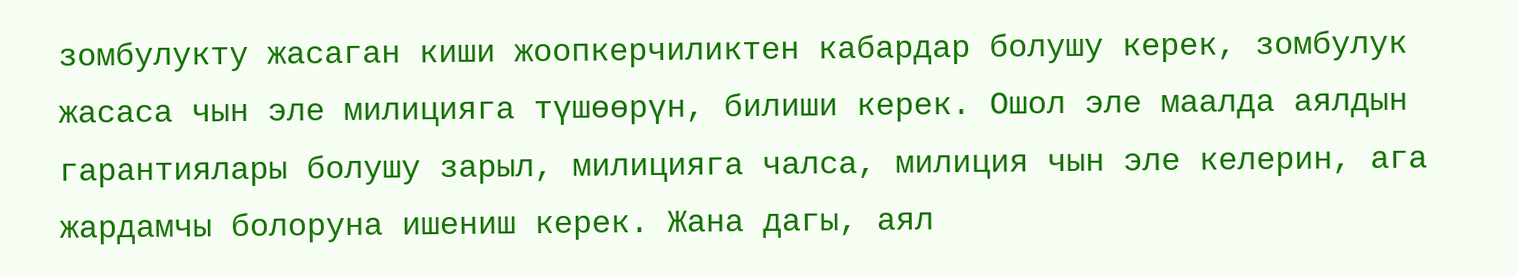зомбулукту жасаган киши жоопкерчиликтен кабардар болушу керек, зомбулук жасаса чын эле милицияга түшөөрүн, билиши керек. Ошол эле маалда аялдын гарантиялары болушу зарыл, милицияга чалса, милиция чын эле келерин, ага жардамчы болоруна ишениш керек. Жана дагы, аял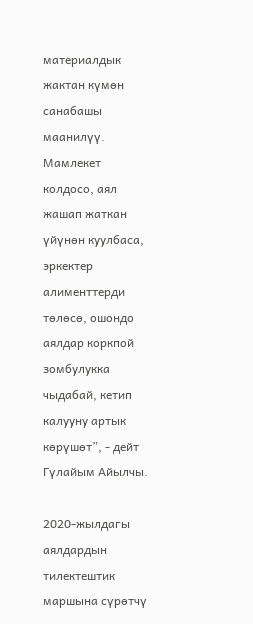материалдык жактан күмөн санабашы маанилүү. Мамлекет колдосо, аял жашап жаткан үйүнөн куулбаса, эркектер алименттерди төлөсө, ошондо аялдар коркпой зомбулукка чыдабай, кетип калууну артык көрүшөт”, - дейт Гүлайым Айылчы.

2020-жылдагы аялдардын тилектештик маршына сүрөтчү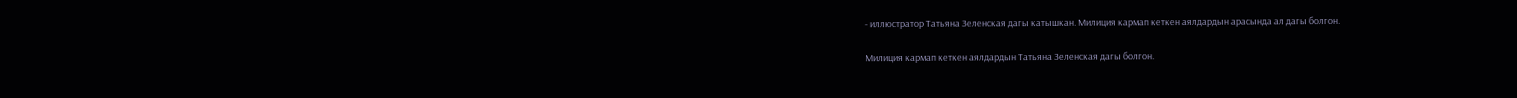- иллюстратор Татьяна Зеленская дагы катышкан. Милиция кармап кеткен аялдардын арасында ал дагы болгон.

Милиция кармап кеткен аялдардын Татьяна Зеленская дагы болгон.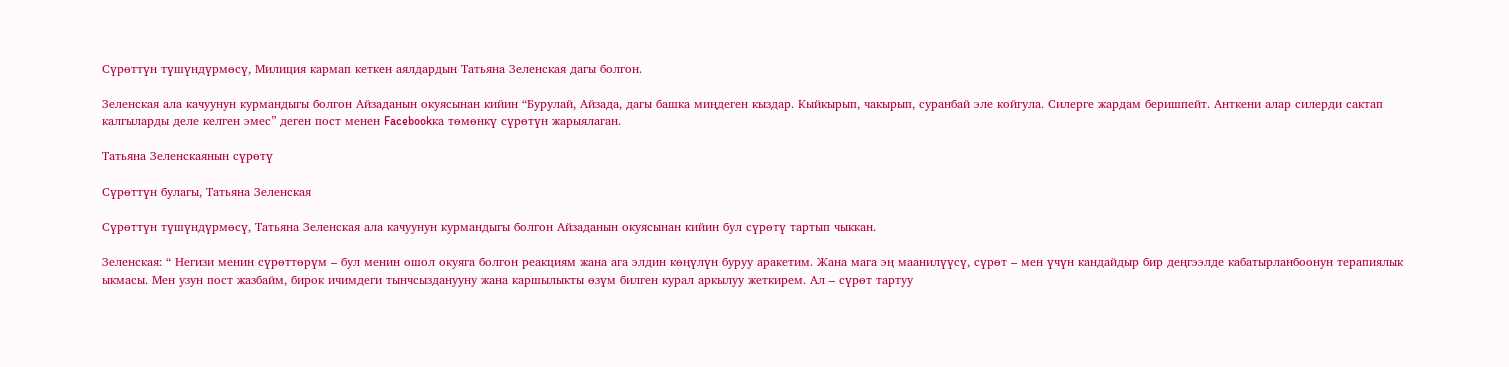Сүрөттүн түшүндүрмөсү, Милиция кармап кеткен аялдардын Татьяна Зеленская дагы болгон.

Зеленская ала качуунун курмандыгы болгон Айзаданын окуясынан кийин “Бурулай, Айзада, дагы башка миңдеген кыздар. Кыйкырып, чакырып, суранбай эле койгула. Силерге жардам беришпейт. Анткени алар силерди сактап калгыларды деле келген эмес” деген пост менен Facebookка төмөнкү сүрөтүн жарыялаган.

Татьяна Зеленскаянын сүрөтү

Сүрөттүн булагы, Татьяна Зеленская

Сүрөттүн түшүндүрмөсү, Татьяна Зеленская ала качуунун курмандыгы болгон Айзаданын окуясынан кийин бул сүрөтү тартып чыккан.

Зеленская: “ Негизи менин сүрөттөрүм – бул менин ошол окуяга болгон реакциям жана ага элдин көңүлүн буруу аракетим. Жана мага эң маанилүүсү, сүрөт – мен үчүн кандайдыр бир деңгээлде кабатырланбоонун терапиялык ыкмасы. Мен узун пост жазбайм, бирок ичимдеги тынчсызданууну жана каршылыкты өзүм билген курал аркылуу жеткирем. Ал – сүрөт тартуу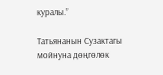куралы.”

Татьянанын Сузактагы мойнуна дөңгөлөк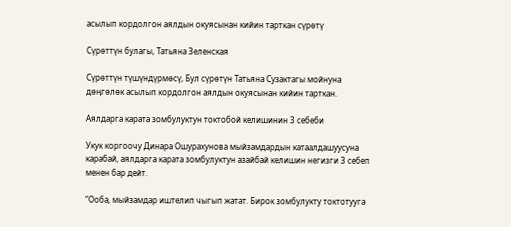асылып кордолгон аялдын окуясынан кийин тарткан сүрөтү

Сүрөттүн булагы, Татьяна Зеленская

Сүрөттүн түшүндүрмөсү, Бул сүрөтүн Татьяна Сузактагы мойнуна дөңгөлөк асылып кордолгон аялдын окуясынан кийин тарткан.

Аялдарга карата зомбулуктун токтобой келишинин 3 себеби

Укук коргоочу Динара Ошурахунова мыйзамдардын катаалдашуусуна карабай, аялдарга карата зомбулуктун азайбай келишин негизги 3 себеп менен бар дейт.

“Ооба, мыйзамдар иштелип чыгып жатат. Бирок зомбулукту токтотууга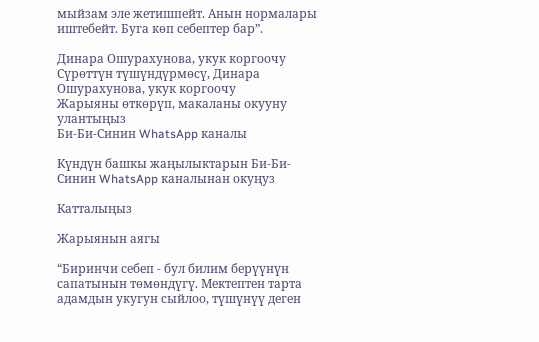мыйзам эле жетишпейт. Анын нормалары иштебейт. Буга көп себептер бар”.

Динара Ошурахунова, укук коргоочу
Сүрөттүн түшүндүрмөсү, Динара Ошурахунова, укук коргоочу
Жарыяны өткөрүп, макаланы окууну улантыңыз
Би-Би-Синин WhatsApp каналы

Күндүн башкы жаңылыктарын Би-Би-Синин WhatsApp каналынан окуңуз

Катталыңыз

Жарыянын аягы

“Биринчи себеп - бул билим берүүнүн сапатынын төмөндүгү. Мектептен тарта адамдын укугун сыйлоо, түшүнүү деген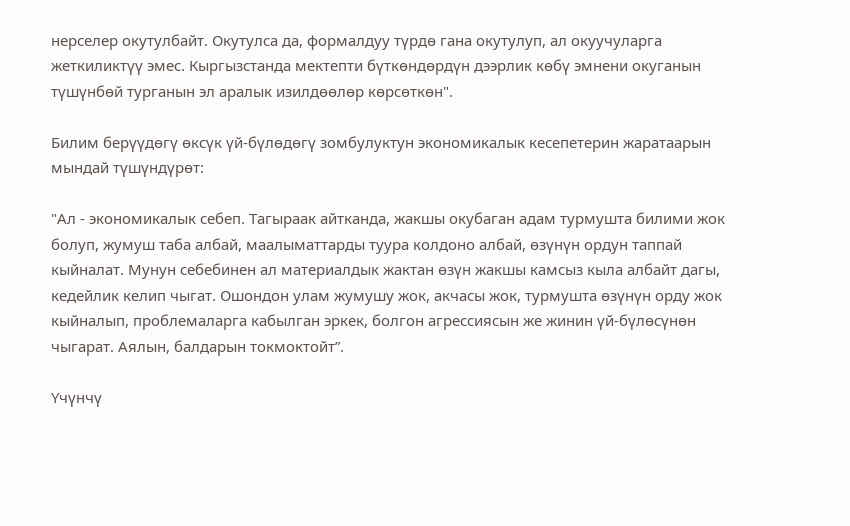нерселер окутулбайт. Окутулса да, формалдуу түрдө гана окутулуп, ал окуучуларга жеткиликтүү эмес. Кыргызстанда мектепти бүткөндөрдүн дээрлик көбү эмнени окуганын түшүнбөй турганын эл аралык изилдөөлөр көрсөткөн".

Билим берүүдөгү өксүк үй-бүлөдөгү зомбулуктун экономикалык кесепетерин жаратаарын мындай түшүндүрөт:

"Ал - экономикалык себеп. Тагыраак айтканда, жакшы окубаган адам турмушта билими жок болуп, жумуш таба албай, маалыматтарды туура колдоно албай, өзүнүн ордун таппай кыйналат. Мунун себебинен ал материалдык жактан өзүн жакшы камсыз кыла албайт дагы, кедейлик келип чыгат. Ошондон улам жумушу жок, акчасы жок, турмушта өзүнүн орду жок кыйналып, проблемаларга кабылган эркек, болгон агрессиясын же жинин үй-бүлөсүнөн чыгарат. Аялын, балдарын токмоктойт”.

Үчүнчү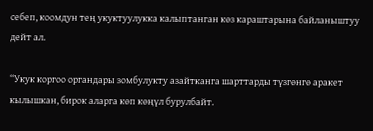себеп, коомдун тең укуктуулукка калыптанган көз караштарына байланыштуу дейт ал.

“Укук коргоо органдары зомбулукту азайтканга шарттарды түзгөнгө аракет кылышкан, бирок аларга көп көңүл бурулбайт.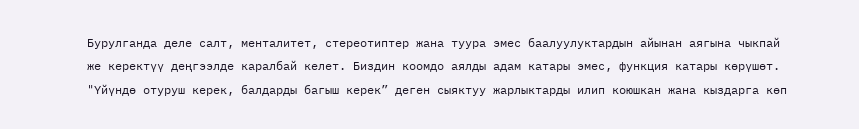Бурулганда деле салт, менталитет, стереотиптер жана туура эмес баалуулуктардын айынан аягына чыкпай же керектүү деңгээлде каралбай келет. Биздин коомдо аялды адам катары эмес, функция катары көрүшөт. "Үйүндө отуруш керек, балдарды багыш керек” деген сыяктуу жарлыктарды илип коюшкан жана кыздарга көп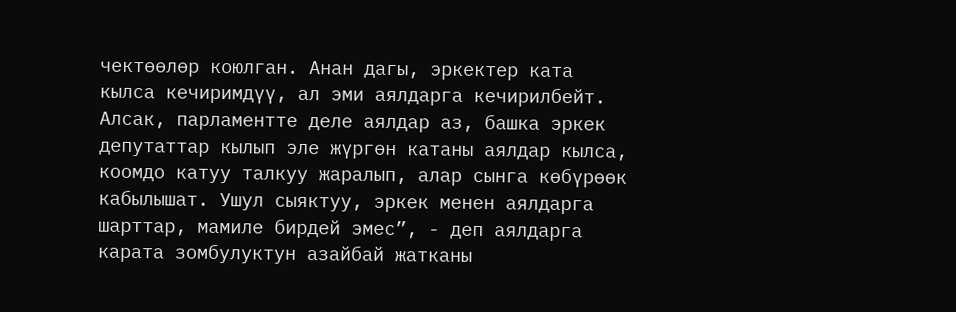чектөөлөр коюлган. Анан дагы, эркектер ката кылса кечиримдүү, ал эми аялдарга кечирилбейт. Алсак, парламентте деле аялдар аз, башка эркек депутаттар кылып эле жүргөн катаны аялдар кылса, коомдо катуу талкуу жаралып, алар сынга көбүрөөк кабылышат. Ушул сыяктуу, эркек менен аялдарга шарттар, мамиле бирдей эмес”, - деп аялдарга карата зомбулуктун азайбай жатканы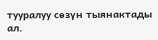тууралуу сөзүн тыянактады ал.